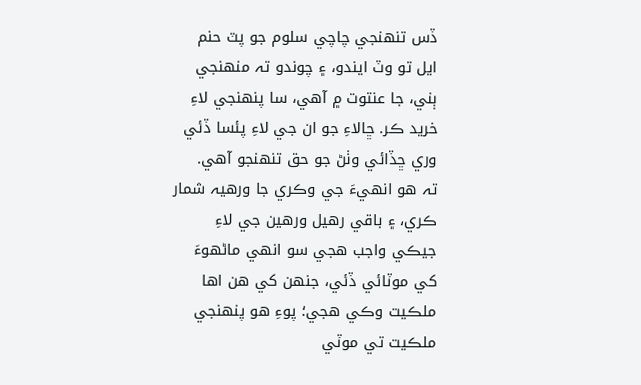ڏس تنهنجي چاچي سلوم جو پٽ حنم ايل تو وٽ ايندو، ۽ چوندو تہ منهنجي ٻني، جا عنتوت ۾ آهي، سا پنهنجي لاءِ خريد ڪر. ڇالاءِ جو ان جي لاءِ پئسا ڏئي وري ڇڏائي وٺڻ جو حق تنهنجو آهي.
تہ هو انهيءَ جي وڪري جا ورهيہ شمار ڪري، ۽ باقي رهيل ورهين جي لاءِ جيڪي واجب هجي سو انهي ماڻهوءَ کي موٽائي ڏئي، جنهن کي هن اها ملڪيت وڪي هجي؛ پوءِ هو پنهنجي ملڪيت تي موٽي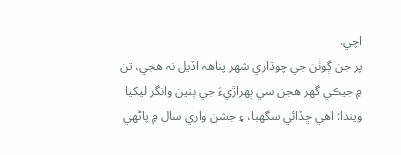اچي.
پر جن ڳوٺن جي چوڌاري شهر پناهہ اڏيل نہ هجي، تن ۾ جيڪي گهر هجن سي ٻهراڙيءَ جي ٻنين وانگر ليکيا ويندا: اهي ڇڏائي سگهبا، ۽ جشن واري سال ۾ پاڻهي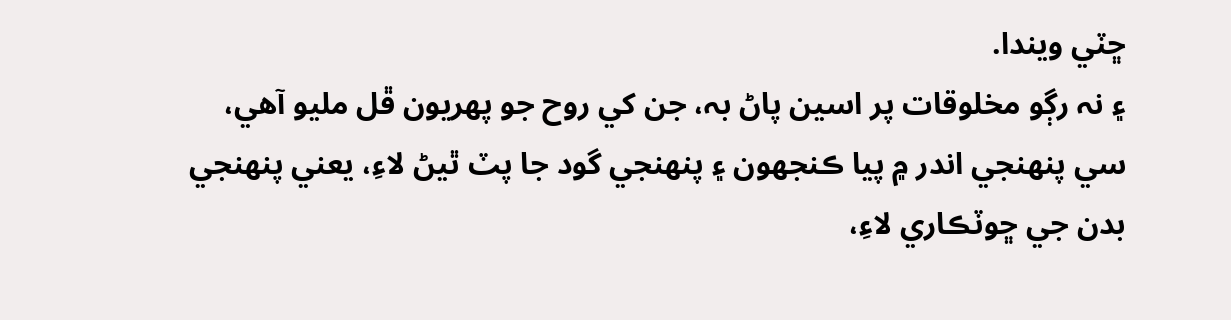ڇٽي ويندا.
۽ نہ رڳو مخلوقات پر اسين پاڻ بہ، جن کي روح جو پهريون ڦل مليو آهي، سي پنهنجي اندر ۾ پيا ڪنجهون ۽ پنهنجي گود جا پٽ ٿيڻ لاءِ، يعني پنهنجي بدن جي ڇوٽڪاري لاءِ،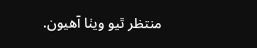منتظر ٿيو ويٺا آهيون.